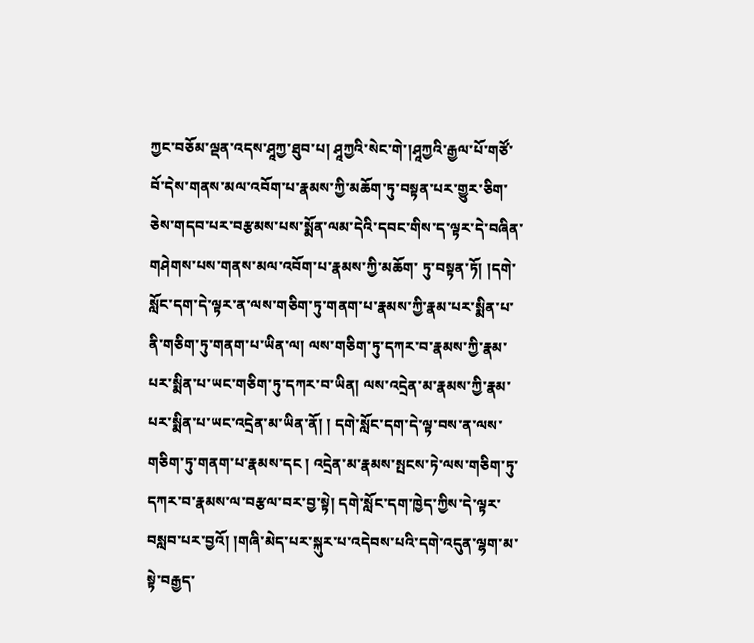ཀྱང་བཅོམ་ལྡན་འདས་ཤཱཀྱ་ཐུབ་པ། ཤཱཀྱའི་སེང་གེ་།ཤཱཀྱའི་རྒྱལ་པོ་གཙོ་བོ་དེས་གནས་མལ་འབོག་པ་རྣམས་ཀྱི་མཆོག་ཏུ་བསྟན་པར་གྱུར་ཅིག་ཅེས་གདབ་པར་བརྩམས་པས་སྨོན་ལམ་དེའི་དབང་གིས་ད་ལྟར་དེ་བཞིན་གཤེགས་པས་གནས་མལ་འབོག་པ་རྣམས་ཀྱི་མཆོག་ ཏུ་བསྟན་ཏོ། །དགེ་སློང་དག་དེ་ལྟར་ན་ལས་གཅིག་ཏུ་གནག་པ་རྣམས་ཀྱི་རྣམ་པར་སྨིན་པ་ནི་གཅིག་ཏུ་གནག་པ་ཡིན་ལ། ལས་གཅིག་ཏུ་དཀར་བ་རྣམས་ཀྱི་རྣམ་པར་སྨིན་པ་ཡང་གཅིག་ཏུ་དཀར་བ་ཡིན། ལས་འདྲེན་མ་རྣམས་ཀྱི་རྣམ་པར་སྨིན་པ་ཡང་འདྲེན་མ་ཡིན་ནོ། ། དགེ་སློང་དག་དེ་ལྟ་བས་ན་ལས་གཅིག་ཏུ་གནག་པ་རྣམས་དང ། འདྲེན་མ་རྣམས་སྤངས་ཏེ་ལས་གཅིག་ཏུ་དཀར་བ་རྣམས་ལ་བརྩལ་བར་བྱ་སྟེ། དགེ་སློང་དག་ཁྱེད་ཀྱིས་དེ་ལྟར་བསླབ་པར་བྱའོ། །གཞི་མེད་པར་སྐུར་པ་འདེབས་པའི་དགེ་འདུན་ལྷག་མ་སྟེ་བརྒྱད་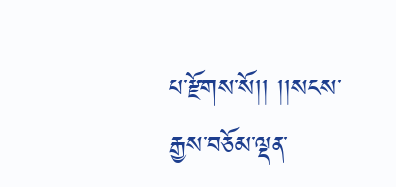པ་རྫོགས་སོ།། །།སངས་རྒྱས་བཅོམ་ལྡན་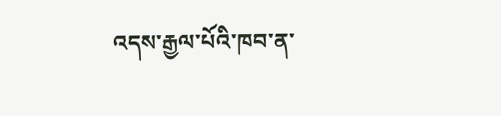འདས་རྒྱལ་པོའི་ཁབ་ན་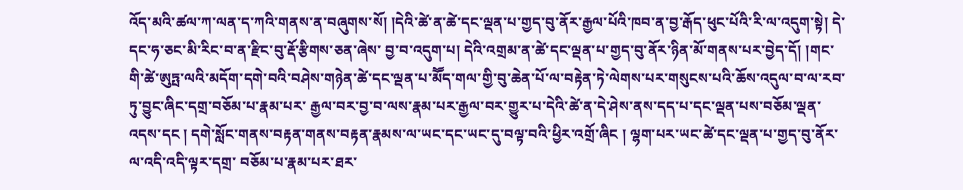འོད་མའི་ཚལ་ཀ་ལན་ད་ཀའི་གནས་ན་བཞུགས་སོ། །དེའི་ཚེ་ན་ཚེ་དང་ལྡན་པ་གྱད་བུ་ནོར་རྒྱལ་པོའི་ཁབ་ན་བྱ་རྒོད་ཕུང་པོའི་རི་ལ་འདུག་སྟེ། དེ་དང་ཧ་ཅང་མི་རིང་བ་ན་རྫིང་བུ་རྡོ་རྩིགས་ཅན་ཞེས་ བྱ་བ་འདུག་པ། དེའི་འགྲམ་ན་ཚེ་དང་ལྡན་པ་གྱད་བུ་ནོར་ཉིན་མོ་གནས་པར་བྱེད་དོ། །གང་གི་ཚེ་ཨུཏྤ་ལའི་མདོག་དགེ་བའི་བཤེས་གཉེན་ཚེ་དང་ལྡན་པ་མཽད་གལ་གྱི་བུ་ཆེན་པོ་ལ་བརྟེན་ཏེ་ལེགས་པར་གསུངས་པའི་ཆོས་འདུལ་བ་ལ་རབ་ཏུ་བྱུང་ཞིང་དགྲ་བཅོམ་པ་རྣམ་པར་ རྒྱལ་བར་བྱ་བ་ལས་རྣམ་པར་རྒྱལ་བར་གྱུར་པ་དེའི་ཚེ་ན་དེ་ཤེས་ནས་དད་པ་དང་ལྡན་པས་བཅོམ་ལྡན་འདས་དང ། དགེ་སློང་གནས་བརྟན་གནས་བརྟན་རྣམས་ལ་ཡང་དང་ཡང་དུ་བལྟ་བའི་ཕྱིར་འགྲོ་ཞིང ། ལྷག་པར་ཡང་ཚེ་དང་ལྡན་པ་གྱད་བུ་ནོར་ལ་འདི་འདི་ལྟར་དགྲ་ བཅོམ་པ་རྣམ་པར་ཐར་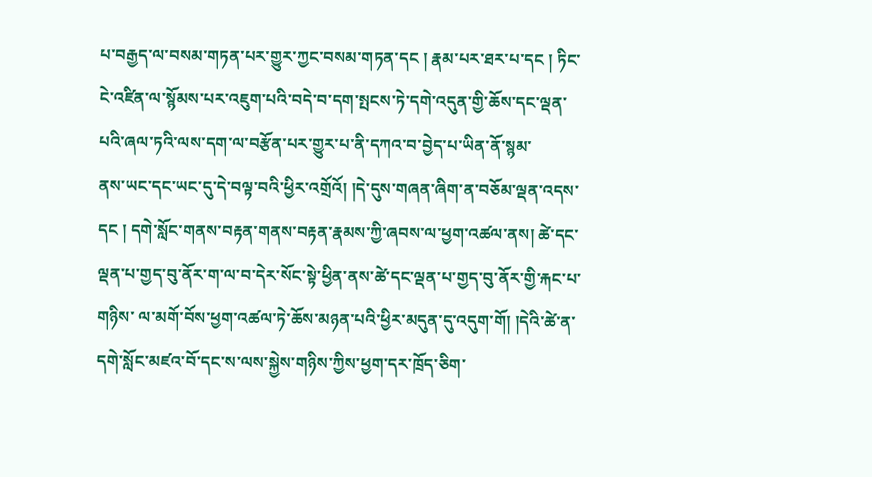པ་བརྒྱད་ལ་བསམ་གཏན་པར་གྱུར་ཀྱང་བསམ་གཏན་དང ། རྣམ་པར་ཐར་པ་དང ། ཏིང་ངེ་འཛིན་ལ་སྙོམས་པར་འཇུག་པའི་བདེ་བ་དག་སྤངས་ཏེ་དགེ་འདུན་གྱི་ཆོས་དང་ལྡན་པའི་ཞལ་ཏའི་ལས་དག་ལ་བརྩོན་པར་གྱུར་པ་ནི་དཀའ་བ་བྱེད་པ་ཡིན་ནོ་སྙམ་
ནས་ཡང་དང་ཡང་དུ་དེ་བལྟ་བའི་ཕྱིར་འགྲོའོ། །དེ་དུས་གཞན་ཞིག་ན་བཅོམ་ལྡན་འདས་དང ། དགེ་སློང་གནས་བརྟན་གནས་བརྟན་རྣམས་ཀྱི་ཞབས་ལ་ཕྱག་འཚལ་ནས། ཚེ་དང་ལྡན་པ་གྱད་བུ་ནོར་ག་ལ་བ་དེར་སོང་སྟེ་ཕྱིན་ནས་ཚེ་དང་ལྡན་པ་གྱད་བུ་ནོར་གྱི་རྐང་པ་གཉིས་ ལ་མགོ་བོས་ཕྱག་འཚལ་ཏེ་ཆོས་མཉན་པའི་ཕྱིར་མདུན་དུ་འདུག་གོ། །དེའི་ཚེ་ན་དགེ་སློང་མཛའ་བོ་དང་ས་ལས་སྐྱེས་གཉིས་ཀྱིས་ཕྱག་དར་ཁྲོད་ཅིག་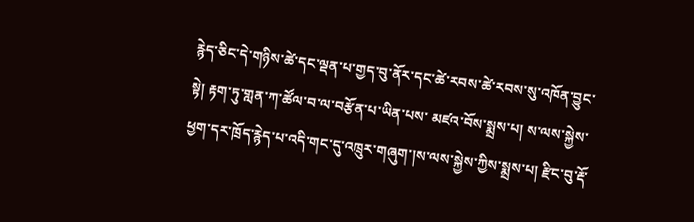རྙེད་ཅིང་དེ་གཉིས་ཚེ་དང་ལྡན་པ་གྱད་བུ་ནོར་དང་ཚེ་རབས་ཚེ་རབས་སུ་འཁོན་བྱུང་སྟེ། རྟག་ཏུ་གླན་ཀ་ཚོལ་བ་ལ་བརྩོན་པ་ཡིན་པས་ མཛའ་བོས་སྨྲས་པ། ས་ལས་སྐྱེས་ཕྱག་དར་ཁྲོད་རྙེད་པ་འདི་གང་དུ་འཁྲུར་གཞུག་།ས་ལས་སྐྱེས་ཀྱིས་སྨྲས་པ། རྫིང་བུ་རྡོ་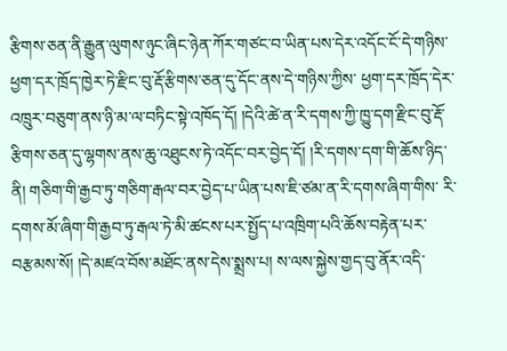རྩིགས་ཅན་ནི་རྒྱུན་ལུགས་ཉུང་ཞིང་ཉེན་ཀོར་གཙང་བ་ཡིན་པས་དེར་འདོང་ངོ་དེ་གཉིས་ཕྱག་དར་ཁྲོད་ཁྱེར་ཏེ་རྫིང་བུ་རྡོ་རྩིགས་ཅན་དུ་དོང་ནས་དེ་གཉིས་ཀྱིས་ ཕྱག་དར་ཁྲོད་དེར་འཁྲུར་བཅུག་ནས་ཉི་མ་ལ་བཏིང་སྟེ་འཁོད་དོ། །དེའི་ཚེ་ན་རི་དགས་ཀྱི་ཁྱུ་དག་རྫིང་བུ་རྡོ་རྩིགས་ཅན་དུ་ལྷགས་ནས་ཆུ་འཐུངས་ཏེ་འདོང་བར་བྱེད་དོ། །རི་དགས་དག་གི་ཆོས་ཉིད་ནི། གཅིག་གི་རྒྱབ་ཏུ་གཅིག་རྒལ་བར་བྱེད་པ་ཡིན་པས་ཇི་ཙམ་ན་རི་དགས་ཞིག་གིས་ རི་དགས་མོ་ཞིག་གི་རྒྱབ་ཏུ་རྒལ་ཏེ་མི་ཚངས་པར་སྤྱོད་པ་འཁྲིག་པའི་ཆོས་བརྟེན་པར་བརྩམས་སོ། །དེ་མཛའ་བོས་མཐོང་ནས་དེས་སྨྲས་པ། ས་ལས་སྐྱེས་གྱད་བུ་ནོར་འདི་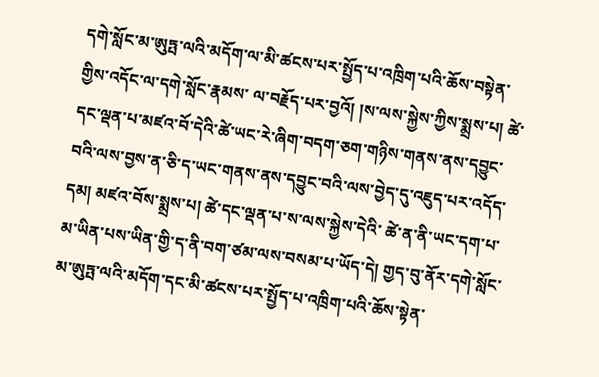དགེ་སློང་མ་ཨུཏྤ་ལའི་མདོག་ལ་མི་ཚངས་པར་སྤྱོད་པ་འཁྲིག་པའི་ཆོས་བསྟེན་གྱིས་འདོང་ལ་དགེ་སློང་རྣམས་ ལ་བརྗོད་པར་བྱའོ། །ས་ལས་སྐྱེས་ཀྱིས་སྨྲས་པ། ཚེ་དང་ལྡན་པ་མཛའ་བོ་དེའི་ཚེ་ཡང་རེ་ཞིག་བདག་ཅག་གཉིས་གནས་ནས་དབྱུང་བའི་ལས་བྱས་ན་ཅི་ད་ཡང་གནས་ནས་དབྱུང་བའི་ལས་བྱེད་དུ་འཇུད་པར་འདོད་དམ། མཛའ་བོས་སྨྲས་པ། ཚེ་དང་ལྡན་པ་ས་ལས་སྐྱེས་དེའི་ ཚེ་ན་ནི་ཡང་དག་པ་མ་ཡིན་པས་ཡིན་གྱི་ད་ནི་བག་ཙམ་ལས་བསམ་པ་ཡོད་དེ། གྱད་བུ་ནོར་དགེ་སློང་མ་ཨུཏྤ་ལའི་མདོག་དང་མི་ཚངས་པར་སྤྱོད་པ་འཁྲིག་པའི་ཆོས་སྟེན་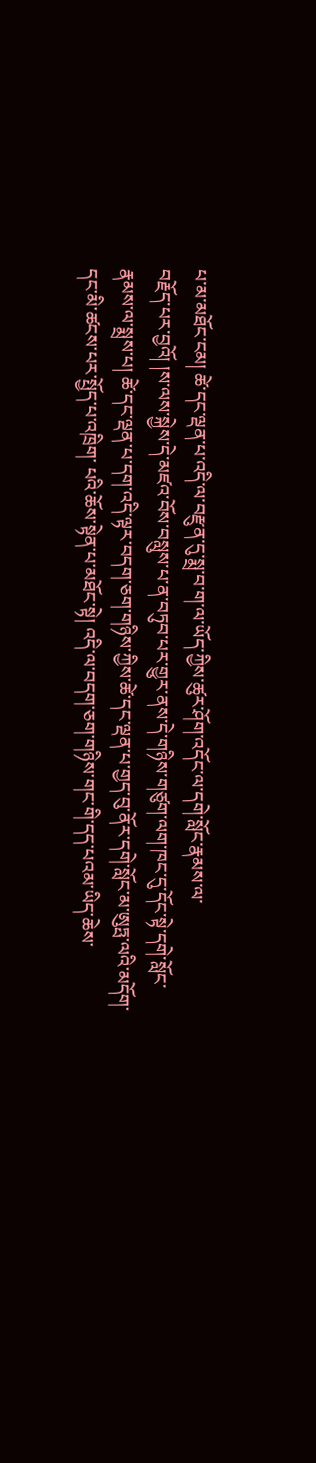པ་མ་མཐོང་ངམ། ཚེ་དང་ལྡན་པ་འདི་ལ་བརྫུན་དུ་སྨྲ་བ་ག་ལ་ཡོད་ཀྱིས་ཚུར་ཤོག་འདོང་ལ་དགེ་སློང་རྣམས་ལ་
བརྗོད་པར་བྱའོ། །ས་ལས་སྐྱེས་དེ་མཛའ་བོས་བསླུས་པ་ན་བཏུབ་པར་གྱུར་ནས་དེ་གཉིས་གཙུག་ལག་ཁང་དུ་དོང་སྟེ་དགེ་སློང་རྣམས་ལ་སྨྲས་པ། ཚེ་དང་ལྡན་པ་དག་འདི་ལྟར་བདག་ཅག་གཉིས་ཀྱིས་ཚེ་དང་ལྡན་པ་གྱད་བུ་ནོར་དགེ་སློང་མ་ཨུཏྤ་ལའི་མདོག་དང་མི་ཚངས་པར་སྤྱོད་པ་འཁྲིག་ པའི་ཆོས་སྟེན་པ་མཐོང་སྟེ། འདི་ལ་བདག་ཅག་གཉིས་གང་གི་དད་པའམ་ཡིད་ཆེས་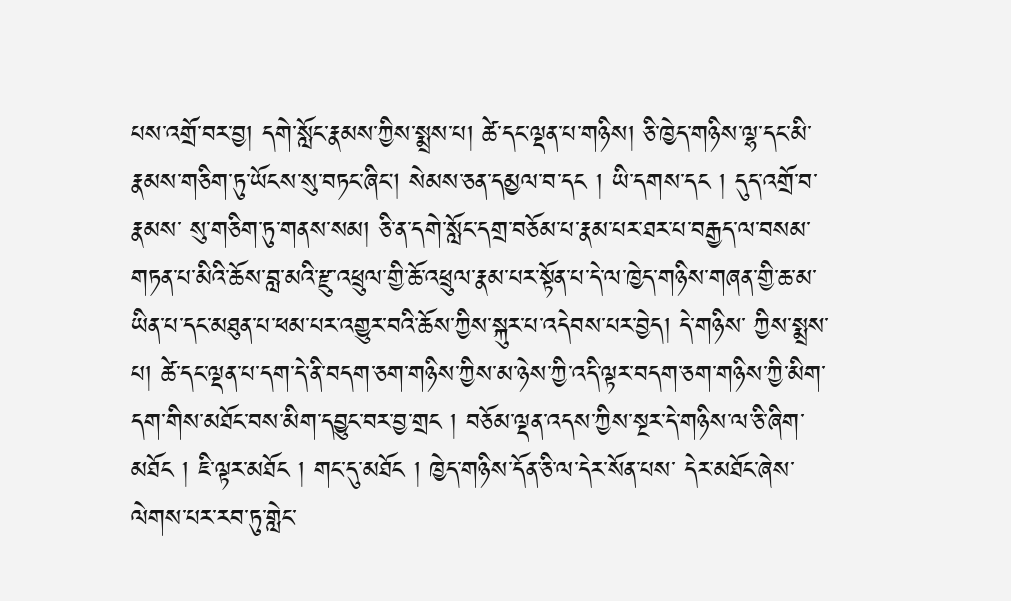པས་འགྲོ་བར་བྱ། དགེ་སློང་རྣམས་ཀྱིས་སྨྲས་པ། ཚེ་དང་ལྡན་པ་གཉིས། ཅི་ཁྱེད་གཉིས་ལྷ་དང་མི་རྣམས་གཅིག་ཏུ་ཡོངས་སུ་བཏང་ཞིང། སེམས་ཅན་དམྱལ་བ་དང ། ཡི་དགས་དང ། དུད་འགྲོ་བ་རྣམས་ སུ་གཅིག་ཏུ་གནས་སམ། ཅི་ན་དགེ་སློང་དགྲ་བཅོམ་པ་རྣམ་པར་ཐར་པ་བརྒྱད་ལ་བསམ་གཏན་པ་མིའི་ཆོས་བླ་མའི་རྫུ་འཕྲུལ་གྱི་ཆོ་འཕྲུལ་རྣམ་པར་སྟོན་པ་དེ་ལ་ཁྱེད་གཉིས་གཞན་གྱི་ཆ་མ་ཡིན་པ་དང་མཐུན་པ་ཕམ་པར་འགྱུར་བའི་ཆོས་ཀྱིས་སྐུར་པ་འདེབས་པར་བྱེད། དེ་གཉིས་ ཀྱིས་སྨྲས་པ། ཚེ་དང་ལྡན་པ་དག་དེ་ནི་བདག་ཅག་གཉིས་ཀྱིས་མ་ཉེས་ཀྱི་འདི་ལྟར་བདག་ཅག་གཉིས་ཀྱི་མིག་དག་གིས་མཐོང་བས་མིག་དབྱུང་བར་བྱ་གྲང ། བཅོམ་ལྡན་འདས་ཀྱིས་སྔར་དེ་གཉིས་ལ་ཅི་ཞིག་མཐོང ། ཇི་ལྟར་མཐོང ། གང་དུ་མཐོང ། ཁྱེད་གཉིས་དོན་ཅི་ལ་དེར་སོན་པས་ དེར་མཐོང་ཞེས་ལེགས་པར་རབ་ཏུ་གླེང་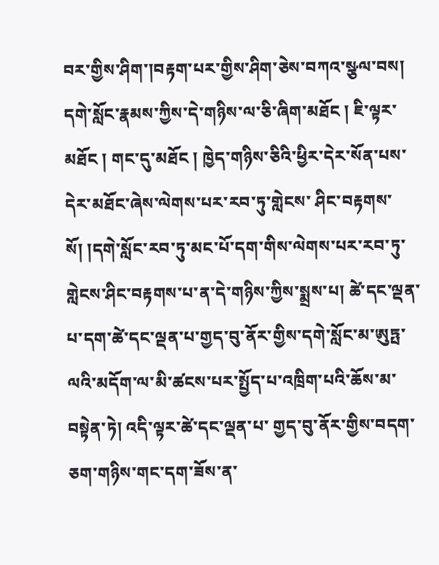བར་གྱིས་ཤིག་།བརྟག་པར་གྱིས་ཤིག་ཅེས་བཀའ་སྩལ་བས། དགེ་སློང་རྣམས་ཀྱིས་དེ་གཉིས་ལ་ཅི་ཞིག་མཐོང ། ཇི་ལྟར་མཐོང ། གང་དུ་མཐོང ། ཁྱེད་གཉིས་ཅིའི་ཕྱིར་དེར་སོན་པས་དེར་མཐོང་ཞེས་ལེགས་པར་རབ་ཏུ་གླེངས་ ཤིང་བརྟགས་སོ། །དགེ་སློང་རབ་ཏུ་མང་པོ་དག་གིས་ལེགས་པར་རབ་ཏུ་གླེངས་ཤིང་བརྟགས་པ་ན་དེ་གཉིས་ཀྱིས་སྨྲས་པ། ཚེ་དང་ལྡན་པ་དག་ཚེ་དང་ལྡན་པ་གྱད་བུ་ནོར་གྱིས་དགེ་སློང་མ་ཨུཏྤ་ལའི་མདོག་ལ་མི་ཚངས་པར་སྤྱོད་པ་འཁྲིག་པའི་ཆོས་མ་བསྟེན་ཏེ། འདི་ལྟར་ཚེ་དང་ལྡན་པ་ གྱད་བུ་ནོར་གྱིས་བདག་ཅག་གཉིས་གང་དག་ཟོས་ན་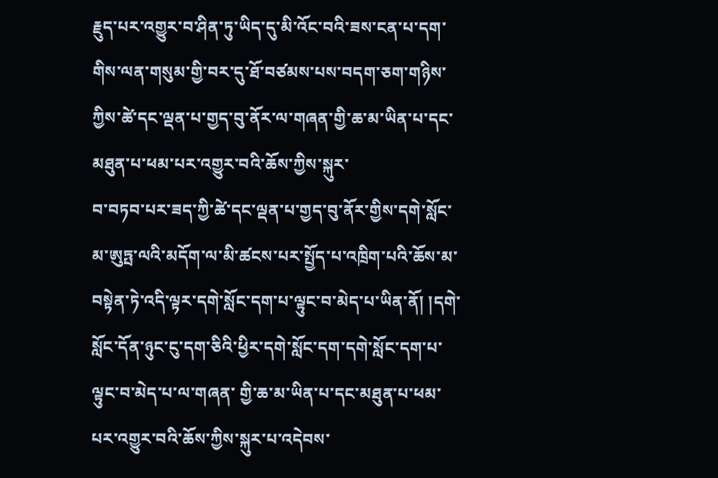རྗུད་པར་འགྱུར་བ་ཤིན་ཏུ་ཡིད་དུ་མི་འོང་བའི་ཟས་ངན་པ་དག་གིས་ལན་གསུམ་གྱི་བར་དུ་ཐོ་བཙམས་པས་བདག་ཅག་གཉིས་ཀྱིས་ཚེ་དང་ལྡན་པ་གྱད་བུ་ནོར་ལ་གཞན་གྱི་ཆ་མ་ཡིན་པ་དང་མཐུན་པ་ཕམ་པར་འགྱུར་བའི་ཆོས་ཀྱིས་སྐུར་
བ་བཏབ་པར་ཟད་ཀྱི་ཚེ་དང་ལྡན་པ་གྱད་བུ་ནོར་གྱིས་དགེ་སློང་མ་ཨུཏྤ་ལའི་མདོག་ལ་མི་ཚངས་པར་སྤྱོད་པ་འཁྲིག་པའི་ཆོས་མ་བསྟེན་ཏེ་འདི་ལྟར་དགེ་སློང་དག་པ་ལྟུང་བ་མེད་པ་ཡིན་ནོ། །དགེ་སློང་དོན་ཉུང་ངུ་དག་ཅིའི་ཕྱིར་དགེ་སློང་དག་དགེ་སློང་དག་པ་ལྟུང་བ་མེད་པ་ལ་གཞན་ གྱི་ཆ་མ་ཡིན་པ་དང་མཐུན་པ་ཕམ་པར་འགྱུར་བའི་ཆོས་ཀྱིས་སྐུར་པ་འདེབས་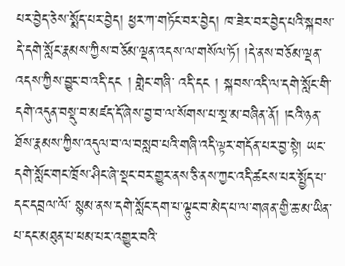པར་བྱེད་ཅེས་སྨོད་པར་བྱེད། ཕྱར་ཀ་གཏོང་བར་བྱེད། ཁ་ཟེར་བར་བྱེད་པའི་སྐབས་དེ་དགེ་སློང་རྣམས་ཀྱིས་བཅོམ་ལྡན་འདས་ལ་གསོལ་ཏོ། །དེ་ནས་བཅོམ་ལྡན་འདས་ཀྱིས་བྱུང་བ་འདི་དང ། གླེང་གཞི་ འདི་དང ། སྐབས་འདི་ལ་དགེ་སློང་གི་དགེ་འདུན་བསྡུ་བ་མཛད་དོ་ཞེས་བྱ་བ་ལ་སོགས་པ་སྔ་མ་བཞིན་ནོ། །ངའི་ཉན་ཐོས་རྣམས་ཀྱིས་འདུལ་བ་ལ་བསླབ་པའི་གཞི་འདི་ལྟར་གདོན་པར་བྱ་སྟེ། ཡང་དགེ་སློང་གང་ཁྲོས་ཤིང་ཞེ་སྡང་བར་གྱུར་ནས་ཅི་ནས་ཀྱང་འདི་ཚངས་པར་སྤྱོད་པ་དང་དབྲལ་ལོ་ སྙམ་ནས་དགེ་སློང་དག་པ་ལྟུང་བ་མེད་པ་ལ་གཞན་གྱི་ཆ་མ་ཡིན་པ་དང་མཐུན་པ་ཕམ་པར་འགྱུར་བའི་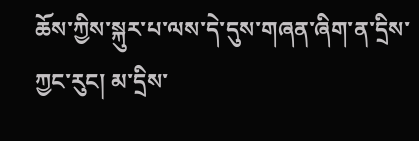ཆོས་ཀྱིས་སྐུར་པ་ལས་དེ་དུས་གཞན་ཞིག་ན་དྲིས་ཀྱང་རུང། མ་དྲིས་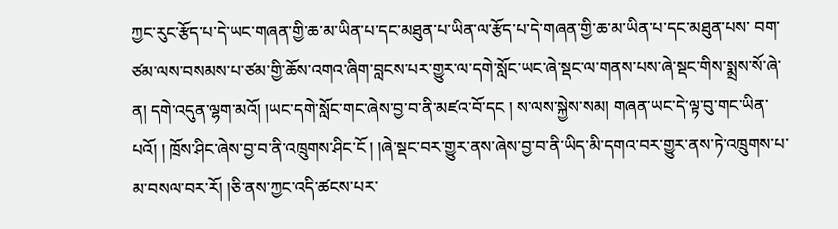ཀྱང་རུང་རྩོད་པ་དེ་ཡང་གཞན་གྱི་ཆ་མ་ཡིན་པ་དང་མཐུན་པ་ཡིན་ལ་རྩོད་པ་དེ་གཞན་གྱི་ཆ་མ་ཡིན་པ་དང་མཐུན་པས་ བག་ཙམ་ལས་བསམས་པ་ཙམ་གྱི་ཆོས་འགའ་ཞིག་བླངས་པར་གྱུར་ལ་དགེ་སློང་ཡང་ཞེ་སྡང་ལ་གནས་པས་ཞེ་སྡང་གིས་སྨྲས་སོ་ཞེ་ན། དགེ་འདུན་ལྷག་མའོ། །ཡང་དགེ་སློང་གང་ཞེས་བྱ་བ་ནི་མཛའ་བོ་དང ། ས་ལས་སྐྱེས་སམ། གཞན་ཡང་དེ་ལྟ་བུ་གང་ཡིན་པའོ། ། ཁྲོས་ཤིང་ཞེས་བྱ་བ་ནི་འཁྲུགས་ཤིང་ངོ ། །ཞེ་སྡང་བར་གྱུར་ནས་ཞེས་བྱ་བ་ནི་ཡིད་མི་དགའ་བར་གྱུར་ནས་ཏེ་འཁྲུགས་པ་མ་བསལ་བར་རོ། །ཅི་ནས་ཀྱང་འདི་ཚངས་པར་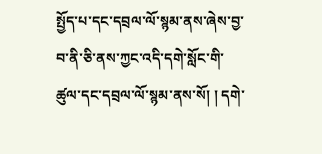སྤྱོད་པ་དང་དབྲལ་ལོ་སྙམ་ནས་ཞེས་བྱ་བ་ནི་ཅི་ནས་ཀྱང་འདི་དགེ་སློང་གི་ཚུལ་དང་དབྲལ་ལོ་སྙམ་ནས་སོ། ། དགེ་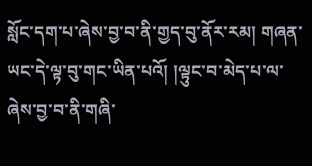སློང་དག་པ་ཞེས་བྱ་བ་ནི་གྱད་བུ་ནོར་རམ། གཞན་ཡང་དེ་ལྟ་བུ་གང་ཡིན་པའོ། །ལྟུང་བ་མེད་པ་ལ་ཞེས་བྱ་བ་ནི་གཞི་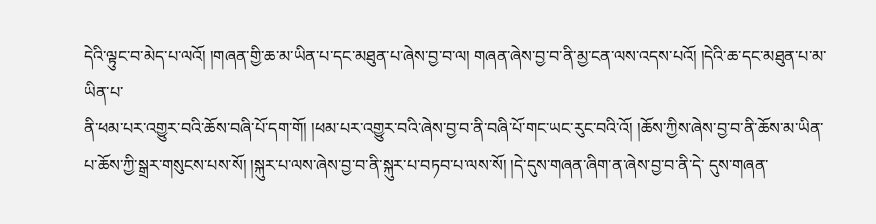དེའི་ལྟུང་བ་མེད་པ་ལའོ། །གཞན་གྱི་ཆ་མ་ཡིན་པ་དང་མཐུན་པ་ཞེས་བྱ་བ་ལ། གཞན་ཞེས་བྱ་བ་ནི་མྱ་ངན་ལས་འདས་པའོ། །དེའི་ཆ་དང་མཐུན་པ་མ་ཡིན་པ་
ནི་ཕམ་པར་འགྱུར་བའི་ཆོས་བཞི་པོ་དག་གོ། །ཕམ་པར་འགྱུར་བའི་ཞེས་བྱ་བ་ནི་བཞི་པོ་གང་ཡང་རུང་བའི་འོ། །ཆོས་ཀྱིས་ཞེས་བྱ་བ་ནི་ཆོས་མ་ཡིན་པ་ཆོས་ཀྱི་སྒྲར་གསུངས་པས་སོ། །སྐུར་པ་ལས་ཞེས་བྱ་བ་ནི་སྐུར་པ་བཏབ་པ་ལས་སོ། །དེ་དུས་གཞན་ཞིག་ན་ཞེས་བྱ་བ་ནི་དེ་ དུས་གཞན་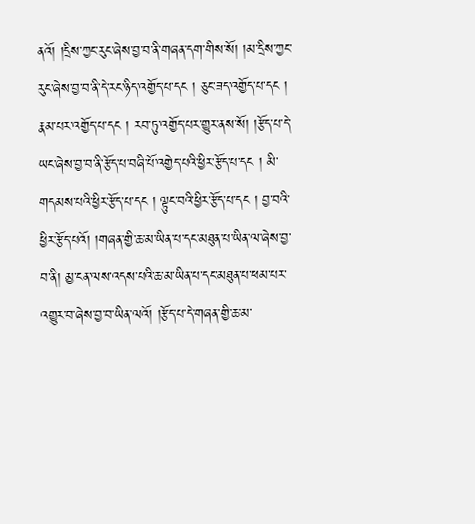ནའོ། །དྲིས་ཀྱང་རུང་ཞེས་བྱ་བ་ནི་གཞན་དག་གིས་སོ། །མ་དྲིས་ཀྱང་རུང་ཞེས་བྱ་བ་ནི་དེ་རང་ཉིད་འགྱོད་པ་དང ། ཅུང་ཟད་འགྱོད་པ་དང ། རྣམ་པར་འགྱོད་པ་དང ། རབ་ཏུ་འགྱོད་པར་གྱུར་ནས་སོ། །རྩོད་པ་དེ་ཡང་ཞེས་བྱ་བ་ནི་རྩོད་པ་བཞི་པོ་འགྱེད་པའི་ཕྱིར་རྩོད་པ་དང ། མི་གདམས་པའི་ཕྱིར་རྩོད་པ་དང ། ལྟུང་བའི་ཕྱིར་རྩོད་པ་དང ། བྱ་བའི་ཕྱིར་རྩོད་པའོ། །གཞན་གྱི་ཆ་མ་ཡིན་པ་དང་མཐུན་པ་ཡིན་ལ་ཞེས་བྱ་བ་ནི། མྱ་ངན་ལས་འདས་པའི་ཆ་མ་ཡིན་པ་དང་མཐུན་པ་ཕམ་པར་འགྱུར་བ་ཞེས་བྱ་བ་ཡིན་ལའོ། །རྩོད་པ་དེ་གཞན་གྱི་ཆ་མ་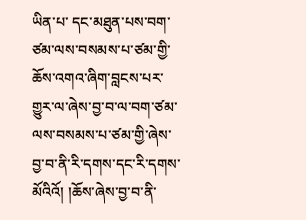ཡིན་པ་ དང་མཐུན་པས་བག་ཙམ་ལས་བསམས་པ་ཙམ་གྱི་ཆོས་འགའ་ཞིག་བླངས་པར་གྱུར་ལ་ཞེས་བྱ་བ་ལ་བག་ཙམ་ལས་བསམས་པ་ཙམ་གྱི་ཞེས་བྱ་བ་ནི་རི་དགས་དང་རི་དགས་མོའིའོ། །ཆོས་ཞེས་བྱ་བ་ནི་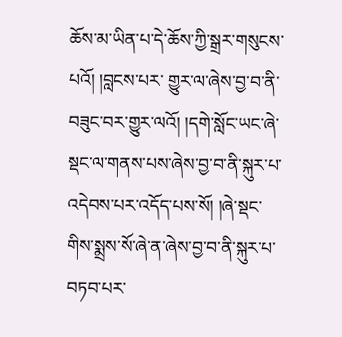ཆོས་མ་ཡིན་པ་དེ་ཆོས་ཀྱི་སྒྲར་གསུངས་པའོ། །བླངས་པར་ གྱུར་ལ་ཞེས་བྱ་བ་ནི་བཟུང་བར་གྱུར་ལའོ། །དགེ་སློང་ཡང་ཞེ་སྡང་ལ་གནས་པས་ཞེས་བྱ་བ་ནི་སྐུར་པ་འདེབས་པར་འདོད་པས་སོ། །ཞེ་སྡང་གིས་སྨྲས་སོ་ཞེ་ན་ཞེས་བྱ་བ་ནི་སྐུར་པ་བཏབ་པར་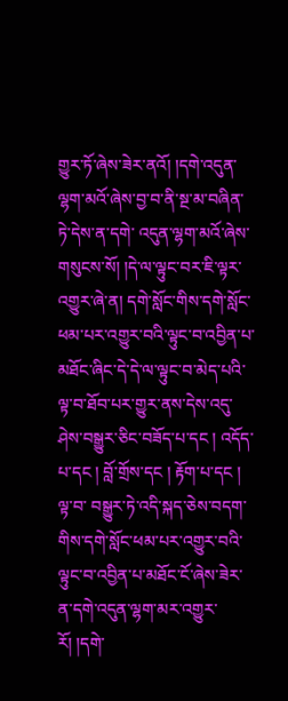གྱུར་ཏོ་ཞེས་ཟེར་ནའོ། །དགེ་འདུན་ལྷག་མའོ་ཞེས་བྱ་བ་ནི་སྔ་མ་བཞིན་ཏེ་དེས་ན་དགེ་ འདུན་ལྷག་མའོ་ཞེས་གསུངས་སོ། །དེ་ལ་ལྟུང་བར་ཇི་ལྟར་འགྱུར་ཞེ་ན། དགེ་སློང་གིས་དགེ་སློང་ཕམ་པར་འགྱུར་བའི་ལྟུང་བ་འབྱིན་པ་མཐོང་ཞིང་དེ་དེ་ལ་ལྟུང་བ་མེད་པའི་ལྟ་བ་ཐོབ་པར་གྱུར་ནས་དེས་འདུ་ཤེས་བསྒྱུར་ཅིང་བཟོད་པ་དང ། འདོད་པ་དང ། བློ་གྲོས་དང ། རྟོག་པ་དང ། ལྟ་བ་ བསྒྱུར་ཏེ་འདི་སྐད་ཅེས་བདག་གིས་དགེ་སློང་ཕམ་པར་འགྱུར་བའི་ལྟུང་བ་འབྱིན་པ་མཐོང་ངོ་ཞེས་ཟེར་ན་དགེ་འདུན་ལྷག་མར་འགྱུར་རོ། །དགེ་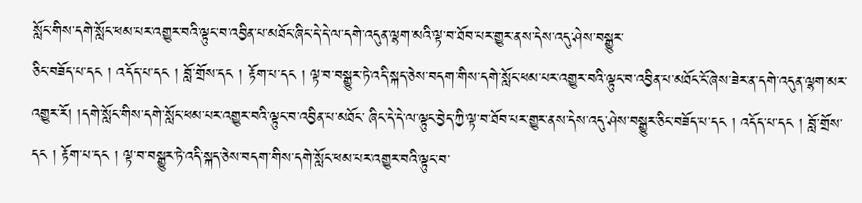སློང་གིས་དགེ་སློང་ཕམ་པར་འགྱུར་བའི་ལྟུང་བ་འབྱིན་པ་མཐོང་ཞིང་དེ་དེ་ལ་དགེ་འདུན་ལྷག་མའི་ལྟ་བ་ཐོབ་པར་གྱུར་ནས་དེས་འདུ་ཤེས་བསྒྱུར་
ཅིང་བཟོད་པ་དང ། འདོད་པ་དང ། བློ་གྲོས་དང ། རྟོག་པ་དང ། ལྟ་བ་བསྒྱུར་ཏེ་འདི་སྐད་ཅེས་བདག་གིས་དགེ་སློང་ཕམ་པར་འགྱུར་བའི་ལྟུང་བ་འབྱིན་པ་མཐོང་ངོ་ཞེས་ཟེར་ན་དགེ་འདུན་ལྷག་མར་འགྱུར་རོ། །དགེ་སློང་གིས་དགེ་སློང་ཕམ་པར་འགྱུར་བའི་ལྟུང་བ་འབྱིན་པ་མཐོང་ ཞིང་དེ་དེ་ལ་ལྟུང་བྱེད་ཀྱི་ལྟ་བ་ཐོབ་པར་གྱུར་ནས་དེས་འདུ་ཤེས་བསྒྱུར་ཅིང་བཟོད་པ་དང ། འདོད་པ་དང ། བློ་གྲོས་དང ། རྟོག་པ་དང ། ལྟ་བ་བསྒྱུར་ཏེ་འདི་སྐད་ཅེས་བདག་གིས་དགེ་སློང་ཕམ་པར་འགྱུར་བའི་ལྟུང་བ་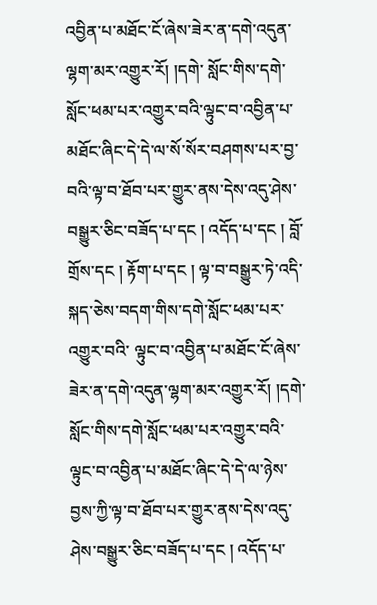འབྱིན་པ་མཐོང་ངོ་ཞེས་ཟེར་ན་དགེ་འདུན་ལྷག་མར་འགྱུར་རོ། །དགེ་ སློང་གིས་དགེ་སློང་ཕམ་པར་འགྱུར་བའི་ལྟུང་བ་འབྱིན་པ་མཐོང་ཞིང་དེ་དེ་ལ་སོ་སོར་བཤགས་པར་བྱ་བའི་ལྟ་བ་ཐོབ་པར་གྱུར་ནས་དེས་འདུ་ཤེས་བསྒྱུར་ཅིང་བཟོད་པ་དང ། འདོད་པ་དང ། བློ་གྲོས་དང ། རྟོག་པ་དང ། ལྟ་བ་བསྒྱུར་ཏེ་འདི་སྐད་ཅེས་བདག་གིས་དགེ་སློང་ཕམ་པར་འགྱུར་བའི་ ལྟུང་བ་འབྱིན་པ་མཐོང་ངོ་ཞེས་ཟེར་ན་དགེ་འདུན་ལྷག་མར་འགྱུར་རོ། །དགེ་སློང་གིས་དགེ་སློང་ཕམ་པར་འགྱུར་བའི་ལྟུང་བ་འབྱིན་པ་མཐོང་ཞིང་དེ་དེ་ལ་ཉེས་བྱས་ཀྱི་ལྟ་བ་ཐོབ་པར་གྱུར་ནས་དེས་འདུ་ཤེས་བསྒྱུར་ཅིང་བཟོད་པ་དང ། འདོད་པ་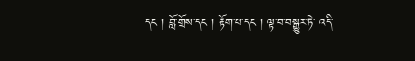དང ། བློ་གྲོས་དང ། རྟོག་པ་དང ། ལྟ་བ་བསྒྱུར་ཏེ་ འདི་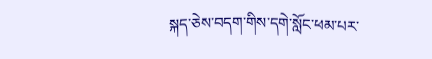སྐད་ཅེས་བདག་གིས་དགེ་སློང་ཕམ་པར་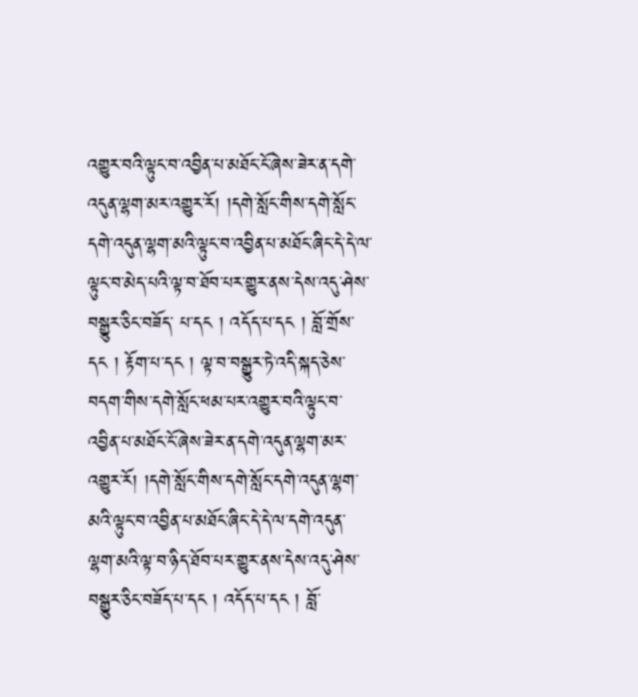འགྱུར་བའི་ལྟུང་བ་འབྱིན་པ་མཐོང་ངོ་ཞེས་ཟེར་ན་དགེ་འདུན་ལྷག་མར་འགྱུར་རོ། །དགེ་སློང་གིས་དགེ་སློང་དགེ་འདུན་ལྷག་མའི་ལྟུང་བ་འབྱིན་པ་མཐོང་ཞིང་དེ་དེ་ལ་ལྟུང་བ་མེད་པའི་ལྟ་བ་ཐོབ་པར་གྱུར་ནས་དེས་འདུ་ཤེས་བསྒྱུར་ཅིང་བཟོད་ པ་དང ། འདོད་པ་དང ། བློ་གྲོས་དང ། རྟོག་པ་དང ། ལྟ་བ་བསྒྱུར་ཏེ་འདི་སྐད་ཅེས་བདག་གིས་དགེ་སློང་ཕམ་པར་འགྱུར་བའི་ལྟུང་བ་འབྱིན་པ་མཐོང་ངོ་ཞེས་ཟེར་ན་དགེ་འདུན་ལྷག་མར་འགྱུར་རོ། །དགེ་སློང་གིས་དགེ་སློང་དགེ་འདུན་ལྷག་མའི་ལྟུང་བ་འབྱིན་པ་མཐོང་ཞིང་དེ་དེ་ལ་དགེ་འདུན་ ལྷག་མའི་ལྟ་བ་ཉིད་ཐོབ་པར་གྱུར་ནས་དེས་འདུ་ཤེས་བསྒྱུར་ཅིང་བཟོད་པ་དང ། འདོད་པ་དང ། བློ་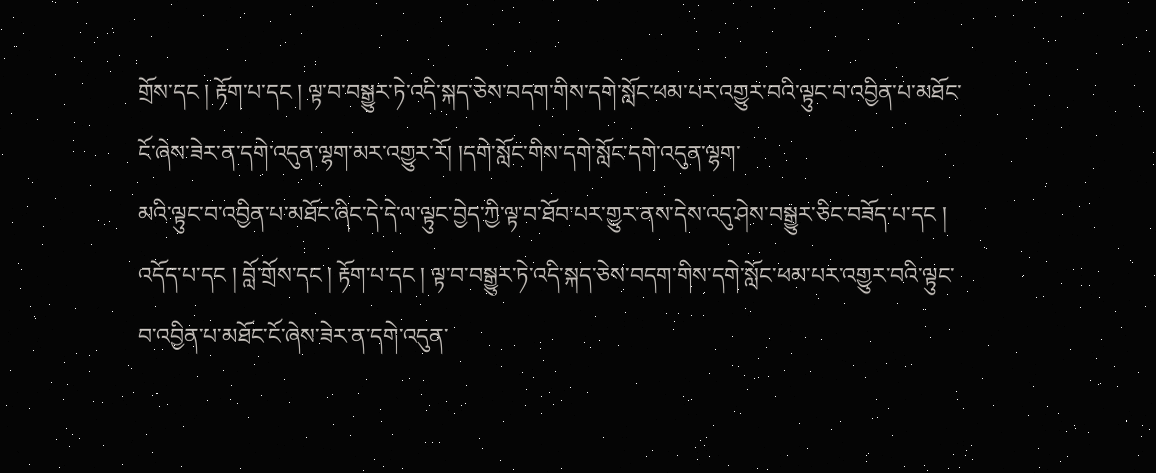གྲོས་དང ། རྟོག་པ་དང ། ལྟ་བ་བསྒྱུར་ཏེ་འདི་སྐད་ཅེས་བདག་གིས་དགེ་སློང་ཕམ་པར་འགྱུར་བའི་ལྟུང་བ་འབྱིན་པ་མཐོང་ངོ་ཞེས་ཟེར་ན་དགེ་འདུན་ལྷག་མར་འགྱུར་རོ། །དགེ་སློང་གིས་དགེ་སློང་དགེ་འདུན་ལྷག་
མའི་ལྟུང་བ་འབྱིན་པ་མཐོང་ཞིང་དེ་དེ་ལ་ལྟུང་བྱེད་ཀྱི་ལྟ་བ་ཐོབ་པར་གྱུར་ནས་དེས་འདུ་ཤེས་བསྒྱུར་ཅིང་བཟོད་པ་དང ། འདོད་པ་དང ། བློ་གྲོས་དང ། རྟོག་པ་དང ། ལྟ་བ་བསྒྱུར་ཏེ་འདི་སྐད་ཅེས་བདག་གིས་དགེ་སློང་ཕམ་པར་འགྱུར་བའི་ལྟུང་བ་འབྱིན་པ་མཐོང་ངོ་ཞེས་ཟེར་ན་དགེ་འདུན་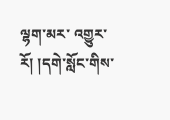ལྷག་མར་ འགྱུར་རོ། །དགེ་སློང་གིས་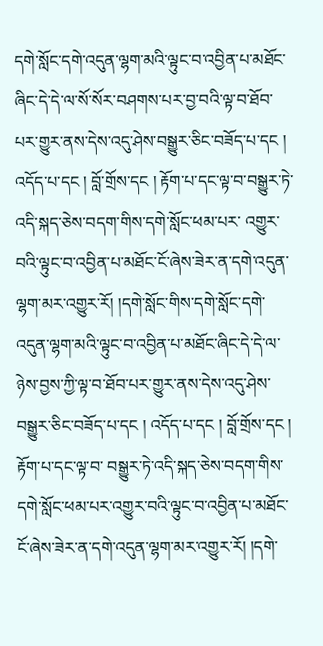དགེ་སློང་དགེ་འདུན་ལྷག་མའི་ལྟུང་བ་འབྱིན་པ་མཐོང་ཞིང་དེ་དེ་ལ་སོ་སོར་བཤགས་པར་བྱ་བའི་ལྟ་བ་ཐོབ་པར་གྱུར་ནས་དེས་འདུ་ཤེས་བསྒྱུར་ཅིང་བཟོད་པ་དང ། འདོད་པ་དང ། བློ་གྲོས་དང ། རྟོག་པ་དང་ལྟ་བ་བསྒྱུར་ཏེ་འདི་སྐད་ཅེས་བདག་གིས་དགེ་སློང་ཕམ་པར་ འགྱུར་བའི་ལྟུང་བ་འབྱིན་པ་མཐོང་ངོ་ཞེས་ཟེར་ན་དགེ་འདུན་ལྷག་མར་འགྱུར་རོ། །དགེ་སློང་གིས་དགེ་སློང་དགེ་འདུན་ལྷག་མའི་ལྟུང་བ་འབྱིན་པ་མཐོང་ཞིང་དེ་དེ་ལ་ཉེས་བྱས་ཀྱི་ལྟ་བ་ཐོབ་པར་གྱུར་ནས་དེས་འདུ་ཤེས་བསྒྱུར་ཅིང་བཟོད་པ་དང ། འདོད་པ་དང ། བློ་གྲོས་དང ། རྟོག་པ་དང་ལྟ་བ་ བསྒྱུར་ཏེ་འདི་སྐད་ཅེས་བདག་གིས་དགེ་སློང་ཕམ་པར་འགྱུར་བའི་ལྟུང་བ་འབྱིན་པ་མཐོང་ངོ་ཞེས་ཟེར་ན་དགེ་འདུན་ལྷག་མར་འགྱུར་རོ། །དགེ་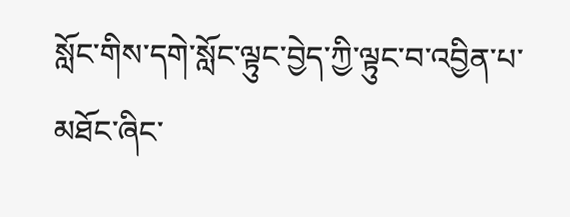སློང་གིས་དགེ་སློང་ལྟུང་བྱེད་ཀྱི་ལྟུང་བ་འབྱིན་པ་མཐོང་ཞིང་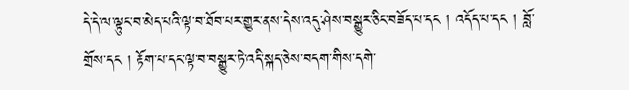དེ་དེ་ལ་ལྟུང་བ་མེད་པའི་ལྟ་བ་ཐོབ་པར་གྱུར་ནས་དེས་འདུ་ཤེས་བསྒྱུར་ཅིང་བཟོད་པ་དང ། འདོད་པ་དང ། བློ་གྲོས་དང ། རྟོག་པ་དང་ལྟ་བ་བསྒྱུར་ཏེ་འདི་སྐད་ཅེས་བདག་གིས་དགེ་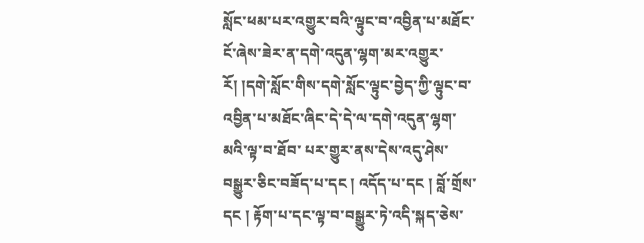སློང་ཕམ་པར་འགྱུར་བའི་ལྟུང་བ་འབྱིན་པ་མཐོང་ངོ་ཞེས་ཟེར་ན་དགེ་འདུན་ལྷག་མར་འགྱུར་རོ། །དགེ་སློང་གིས་དགེ་སློང་ལྟུང་བྱེད་ཀྱི་ལྟུང་བ་འབྱིན་པ་མཐོང་ཞིང་དེ་དེ་ལ་དགེ་འདུན་ལྷག་མའི་ལྟ་བ་ཐོབ་ པར་གྱུར་ནས་དེས་འདུ་ཤེས་བསྒྱུར་ཅིང་བཟོད་པ་དང ། འདོད་པ་དང ། བློ་གྲོས་དང ། རྟོག་པ་དང་ལྟ་བ་བསྒྱུར་ཏེ་འདི་སྐད་ཅེས་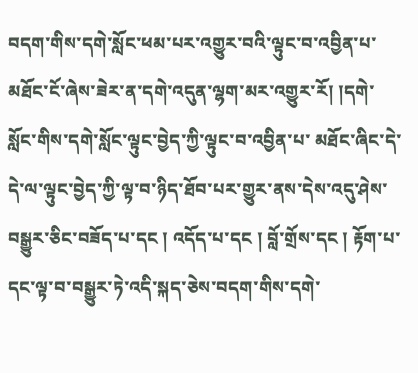བདག་གིས་དགེ་སློང་ཕམ་པར་འགྱུར་བའི་ལྟུང་བ་འབྱིན་པ་མཐོང་ངོ་ཞེས་ཟེར་ན་དགེ་འདུན་ལྷག་མར་འགྱུར་རོ། །དགེ་སློང་གིས་དགེ་སློང་ལྟུང་བྱེད་ཀྱི་ལྟུང་བ་འབྱིན་པ་ མཐོང་ཞིང་དེ་དེ་ལ་ལྟུང་བྱེད་ཀྱི་ལྟ་བ་ཉིད་ཐོབ་པར་གྱུར་ནས་དེས་འདུ་ཤེས་བསྒྱུར་ཅིང་བཟོད་པ་དང ། འདོད་པ་དང ། བློ་གྲོས་དང ། རྟོག་པ་དང་ལྟ་བ་བསྒྱུར་ཏེ་འདི་སྐད་ཅེས་བདག་གིས་དགེ་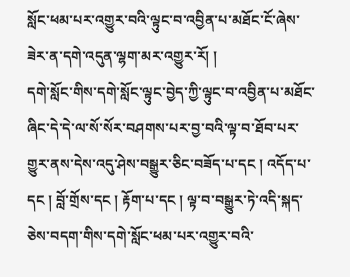སློང་ཕམ་པར་འགྱུར་བའི་ལྟུང་བ་འབྱིན་པ་མཐོང་ངོ་ཞེས་ཟེར་ན་དགེ་འདུན་ལྷག་མར་འགྱུར་རོ། །
དགེ་སློང་གིས་དགེ་སློང་ལྟུང་བྱེད་ཀྱི་ལྟུང་བ་འབྱིན་པ་མཐོང་ཞིང་དེ་དེ་ལ་སོ་སོར་བཤགས་པར་བྱ་བའི་ལྟ་བ་ཐོབ་པར་གྱུར་ནས་དེས་འདུ་ཤེས་བསྒྱུར་ཅིང་བཟོད་པ་དང ། འདོད་པ་དང ། བློ་གྲོས་དང ། རྟོག་པ་དང ། ལྟ་བ་བསྒྱུར་ཏེ་འདི་སྐད་ཅེས་བདག་གིས་དགེ་སློང་ཕམ་པར་འགྱུར་བའི་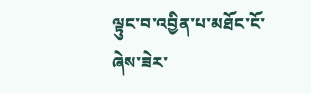ལྟུང་བ་འབྱིན་པ་མཐོང་ངོ་ཞེས་ཟེར་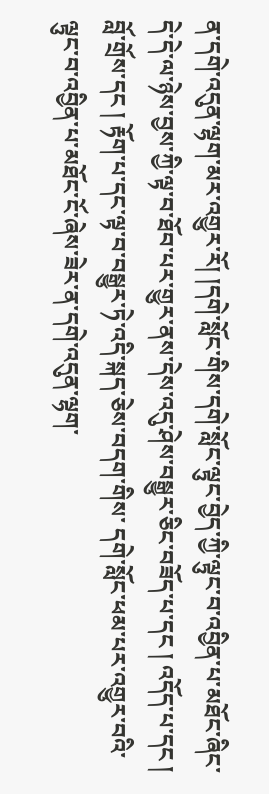ན་དགེ་འདུན་ལྷག་མར་འགྱུར་རོ། །དགེ་སློང་གིས་དགེ་སློང་ལྟུང་བྱེད་ཀྱི་ལྟུང་བ་འབྱིན་པ་མཐོང་ཞིང་དེ་དེ་ལ་ཉེས་བྱས་ཀྱི་ལྟ་བ་ཐོབ་པར་གྱུར་ནས་དེས་འདུ་ཤེས་བསྒྱུར་ཅིང་བཟོད་པ་དང ། འདོད་པ་དང ། བློ་གྲོས་དང ། རྟོག་པ་དང་ལྟ་བ་བསྒྱུར་ཏེ་འདི་སྐད་ཅེས་བདག་གིས་ དགེ་སློང་ཕམ་པར་འགྱུར་བའི་ལྟུང་བ་འབྱིན་པ་མཐོང་ངོ་ཞེས་ཟེར་ན་དགེ་འདུན་ལྷག་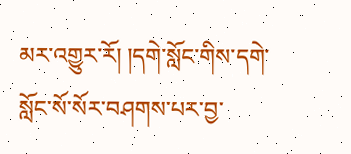མར་འགྱུར་རོ། །དགེ་སློང་གིས་དགེ་སློང་སོ་སོར་བཤགས་པར་བྱ་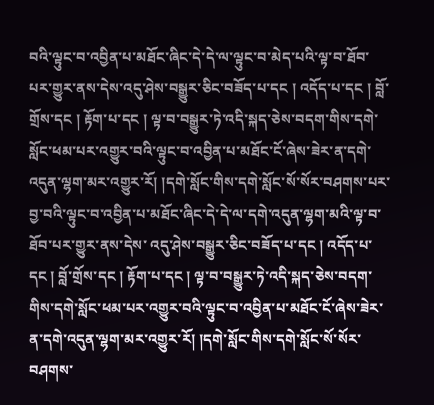བའི་ལྟུང་བ་འབྱིན་པ་མཐོང་ཞིང་དེ་དེ་ལ་ལྟུང་བ་མེད་པའི་ལྟ་བ་ཐོབ་པར་གྱུར་ནས་དེས་འདུ་ཤེས་བསྒྱུར་ཅིང་བཟོད་པ་དང ། འདོད་པ་དང ། བློ་གྲོས་དང ། རྟོག་པ་དང ། ལྟ་བ་བསྒྱུར་ཏེ་འདི་སྐད་ཅེས་བདག་གིས་དགེ་སློང་ཕམ་པར་འགྱུར་བའི་ལྟུང་བ་འབྱིན་པ་མཐོང་ངོ་ཞེས་ཟེར་ན་དགེ་འདུན་ལྷག་མར་འགྱུར་རོ། །དགེ་སློང་གིས་དགེ་སློང་སོ་སོར་བཤགས་པར་བྱ་བའི་ལྟུང་བ་འབྱིན་པ་མཐོང་ཞིང་དེ་དེ་ལ་དགེ་འདུན་ལྷག་མའི་ལྟ་བ་ཐོབ་པར་གྱུར་ནས་དེས་ འདུ་ཤེས་བསྒྱུར་ཅིང་བཟོད་པ་དང ། འདོད་པ་དང ། བློ་གྲོས་དང ། རྟོག་པ་དང ། ལྟ་བ་བསྒྱུར་ཏེ་འདི་སྐད་ཅེས་བདག་གིས་དགེ་སློང་ཕམ་པར་འགྱུར་བའི་ལྟུང་བ་འབྱིན་པ་མཐོང་ངོ་ཞེས་ཟེར་ན་དགེ་འདུན་ལྷག་མར་འགྱུར་རོ། །དགེ་སློང་གིས་དགེ་སློང་སོ་སོར་བཤགས་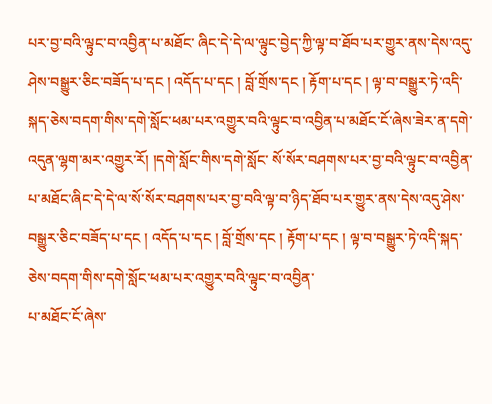པར་བྱ་བའི་ལྟུང་བ་འབྱིན་པ་མཐོང་ ཞིང་དེ་དེ་ལ་ལྟུང་བྱེད་ཀྱི་ལྟ་བ་ཐོབ་པར་གྱུར་ནས་དེས་འདུ་ཤེས་བསྒྱུར་ཅིང་བཟོད་པ་དང ། འདོད་པ་དང ། བློ་གྲོས་དང ། རྟོག་པ་དང ། ལྟ་བ་བསྒྱུར་ཏེ་འདི་སྐད་ཅེས་བདག་གིས་དགེ་སློང་ཕམ་པར་འགྱུར་བའི་ལྟུང་བ་འབྱིན་པ་མཐོང་ངོ་ཞེས་ཟེར་ན་དགེ་འདུན་ལྷག་མར་འགྱུར་རོ། །དགེ་སློང་གིས་དགེ་སློང་ སོ་སོར་བཤགས་པར་བྱ་བའི་ལྟུང་བ་འབྱིན་པ་མཐོང་ཞིང་དེ་དེ་ལ་སོ་སོར་བཤགས་པར་བྱ་བའི་ལྟ་བ་ཉིད་ཐོབ་པར་གྱུར་ནས་དེས་འདུ་ཤེས་བསྒྱུར་ཅིང་བཟོད་པ་དང ། འདོད་པ་དང ། བློ་གྲོས་དང ། རྟོག་པ་དང ། ལྟ་བ་བསྒྱུར་ཏེ་འདི་སྐད་ཅེས་བདག་གིས་དགེ་སློང་ཕམ་པར་འགྱུར་བའི་ལྟུང་བ་འབྱིན་
པ་མཐོང་ངོ་ཞེས་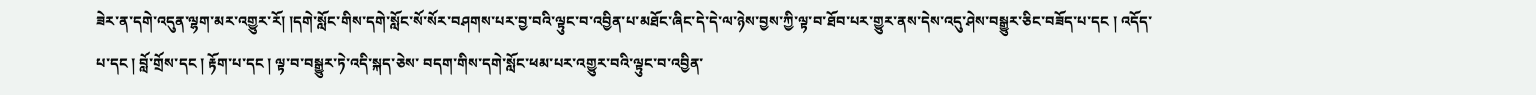ཟེར་ན་དགེ་འདུན་ལྷག་མར་འགྱུར་རོ། །དགེ་སློང་གིས་དགེ་སློང་སོ་སོར་བཤགས་པར་བྱ་བའི་ལྟུང་བ་འབྱིན་པ་མཐོང་ཞིང་དེ་དེ་ལ་ཉེས་བྱས་ཀྱི་ལྟ་བ་ཐོབ་པར་གྱུར་ནས་དེས་འདུ་ཤེས་བསྒྱུར་ཅིང་བཟོད་པ་དང ། འདོད་པ་དང ། བློ་གྲོས་དང ། རྟོག་པ་དང ། ལྟ་བ་བསྒྱུར་ཏེ་འདི་སྐད་ཅེས་ བདག་གིས་དགེ་སློང་ཕམ་པར་འགྱུར་བའི་ལྟུང་བ་འབྱིན་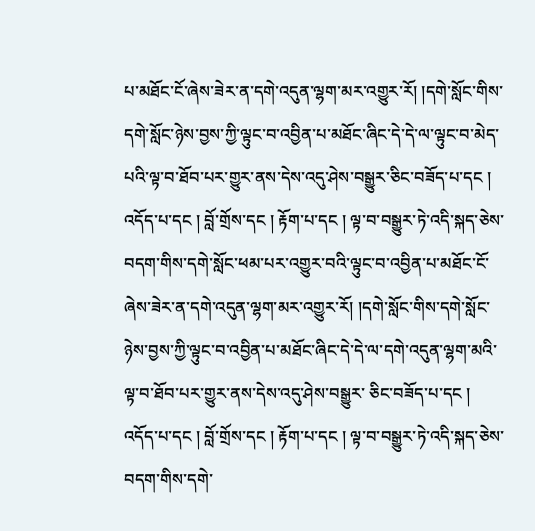པ་མཐོང་ངོ་ཞེས་ཟེར་ན་དགེ་འདུན་ལྷག་མར་འགྱུར་རོ། །དགེ་སློང་གིས་དགེ་སློང་ཉེས་བྱས་ཀྱི་ལྟུང་བ་འབྱིན་པ་མཐོང་ཞིང་དེ་དེ་ལ་ལྟུང་བ་མེད་པའི་ལྟ་བ་ཐོབ་པར་གྱུར་ནས་དེས་འདུ་ཤེས་བསྒྱུར་ཅིང་བཟོད་པ་དང ། འདོད་པ་དང ། བློ་གྲོས་དང ། རྟོག་པ་དང ། ལྟ་བ་བསྒྱུར་ཏེ་འདི་སྐད་ཅེས་བདག་གིས་དགེ་སློང་ཕམ་པར་འགྱུར་བའི་ལྟུང་བ་འབྱིན་པ་མཐོང་ངོ་ཞེས་ཟེར་ན་དགེ་འདུན་ལྷག་མར་འགྱུར་རོ། །དགེ་སློང་གིས་དགེ་སློང་ཉེས་བྱས་ཀྱི་ལྟུང་བ་འབྱིན་པ་མཐོང་ཞིང་དེ་དེ་ལ་དགེ་འདུན་ལྷག་མའི་ལྟ་བ་ཐོབ་པར་གྱུར་ནས་དེས་འདུ་ཤེས་བསྒྱུར་ ཅིང་བཟོད་པ་དང ། འདོད་པ་དང ། བློ་གྲོས་དང ། རྟོག་པ་དང ། ལྟ་བ་བསྒྱུར་ཏེ་འདི་སྐད་ཅེས་བདག་གིས་དགེ་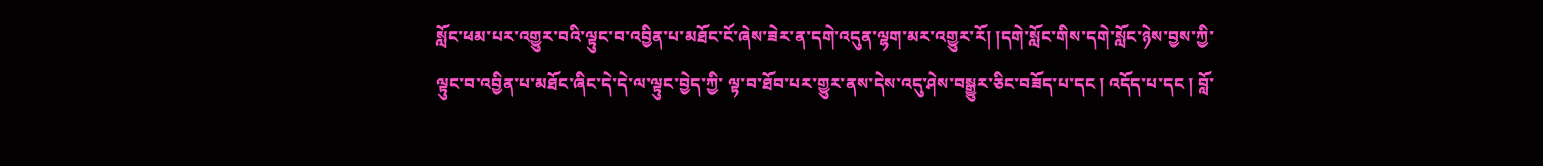སློང་ཕམ་པར་འགྱུར་བའི་ལྟུང་བ་འབྱིན་པ་མཐོང་ངོ་ཞེས་ཟེར་ན་དགེ་འདུན་ལྷག་མར་འགྱུར་རོ། །དགེ་སློང་གིས་དགེ་སློང་ཉེས་བྱས་ཀྱི་ལྟུང་བ་འབྱིན་པ་མཐོང་ཞིང་དེ་དེ་ལ་ལྟུང་བྱེད་ཀྱི་ ལྟ་བ་ཐོབ་པར་གྱུར་ནས་དེས་འདུ་ཤེས་བསྒྱུར་ཅིང་བཟོད་པ་དང ། འདོད་པ་དང ། བློ་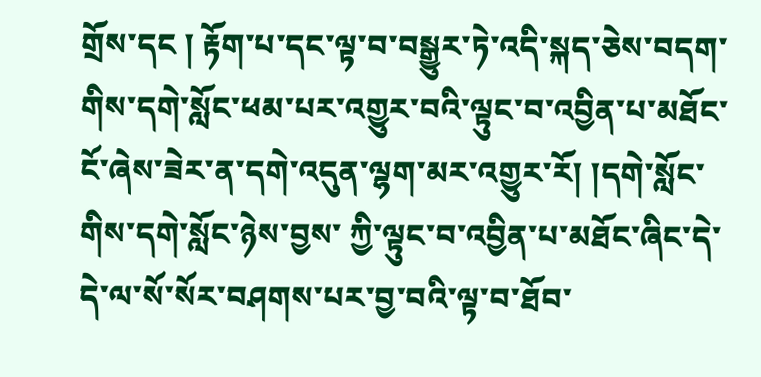གྲོས་དང ། རྟོག་པ་དང་ལྟ་བ་བསྒྱུར་ཏེ་འདི་སྐད་ཅེས་བདག་གིས་དགེ་སློང་ཕམ་པར་འགྱུར་བའི་ལྟུང་བ་འབྱིན་པ་མཐོང་ངོ་ཞེས་ཟེར་ན་དགེ་འདུན་ལྷག་མར་འགྱུར་རོ། །དགེ་སློང་གིས་དགེ་སློང་ཉེས་བྱས་ ཀྱི་ལྟུང་བ་འབྱིན་པ་མཐོང་ཞིང་དེ་དེ་ལ་སོ་སོར་བཤགས་པར་བྱ་བའི་ལྟ་བ་ཐོབ་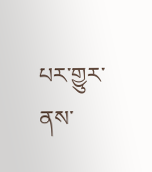པར་གྱུར་ནས་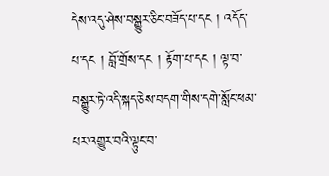དེས་འདུ་ཤེས་བསྒྱུར་ཅིང་བཟོད་པ་དང ། འདོད་པ་དང ། བློ་གྲོས་དང ། རྟོག་པ་དང ། ལྟ་བ་བསྒྱུར་ཏེ་འདི་སྐད་ཅེས་བདག་གིས་དགེ་སློང་ཕམ་པར་འགྱུར་བའི་ལྟུང་བ་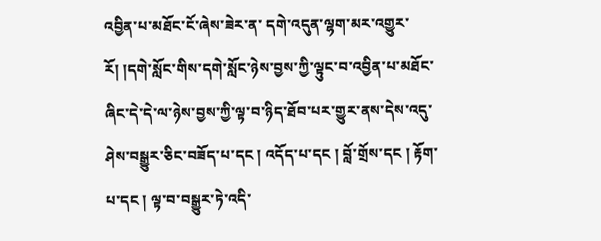འབྱིན་པ་མཐོང་ངོ་ཞེས་ཟེར་ན་ དགེ་འདུན་ལྷག་མར་འགྱུར་རོ། །དགེ་སློང་གིས་དགེ་སློང་ཉེས་བྱས་ཀྱི་ལྟུང་བ་འབྱིན་པ་མཐོང་ཞིང་དེ་དེ་ལ་ཉེས་བྱས་ཀྱི་ལྟ་བ་ཉིད་ཐོབ་པར་གྱུར་ནས་དེས་འདུ་ཤེས་བསྒྱུར་ཅིང་བཟོད་པ་དང ། འདོད་པ་དང ། བློ་གྲོས་དང ། རྟོག་པ་དང ། ལྟ་བ་བསྒྱུར་ཏེ་འདི་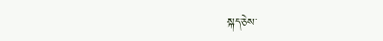སྐད་ཅེས་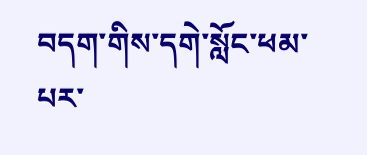བདག་གིས་དགེ་སློང་ཕམ་པར་